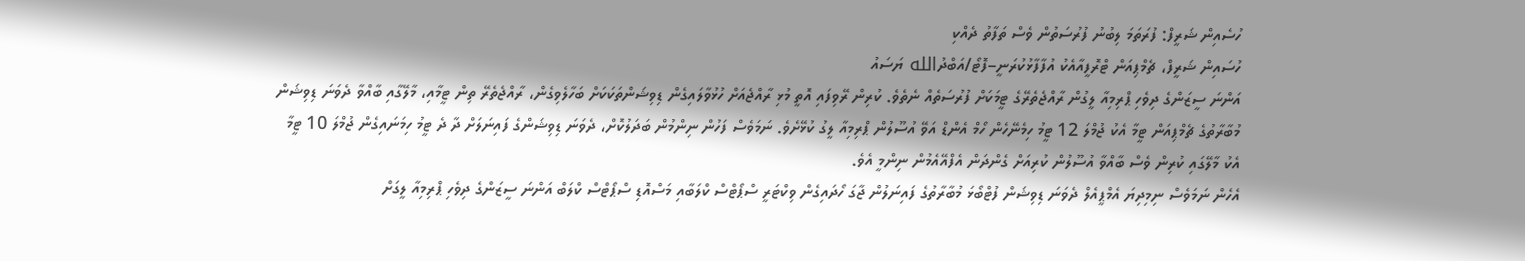ހުސެއިން ޝަރީފް: ފުރަތަމަ ލިބުނު ފުރުސަތުން ވެސް ތަފާތު ދެއްކި
ހުސައިން ޝަރީފް، ޗެމްޕިއަން ޓްރޮފީއާއެކު އުފާފާޅުކުރަނީ–ފޮޓޯ/އަބްދުالله ޔަސައު
އަންނަ ސީޒަންގެ ދިވެހި ޕްރިމިއާ ލީގުން ރާއްޖެތެރޭގެ ޓީމަކަށް ފުރުސަތެއް ނެތެވެ. ކުރިން ރޭވިފައި އޮތީ މުޅި ރާއްޖެއަށް ހުޅުވާލައިގެން ޑިވިޝަންތަކަކަށް ބަހާލެވިގެން، ރާއްޖެތެރޭ ތިން ޓީމާއި، މާލޭގާއި ބާއްވާ ދެވަނަ ޑިވިޝަން މުބާރާތުގެ ޗެމްޕިއަން ޓީމާ އެކު ޖުމްލަ 12 ޓީމު ހިމެނޭހެން ހޯމް އެންޑް އަވޭ އުސޫލުން ޕްރިމިއާ ލީގު ކުޅޭށެވެ. ނަމަވެސް ފަހުން ނިންމުން ބަދަލުކޮށް، ދެވަނަ ޑިވިޝަންގެ ފައިނަލަށް ދާ ދެ ޓީމު ހިމަނައިގެން ޖުމްލަ 10 ޓީމާ އެކު މާލޭގައި ކުރިން ވެސް ބާއްވާ އުސޫލުން ކުރިއަށް ގެންދަން އެފްއޭއެމުން ނިންމީ އެވެ.
އެހެން ނަމަވެސް ނިމިދިޔަ އެމްޕީއެލް ދެވަނަ ޑިވިޝަން ފުޓްބޯޅަ މުބާރާތުގެ ފައިނަލުން ޖާގަ ހޯދައިގެން ވިކްޓަރީ ސްޕޯޓްސް ކްލަބާއި މަސްއޮޑި ސްޕޯޓްސް ކްލަބް އަންނަ ސީޒަންގެ ދިވެހި ޕްރިމިއާ ލީގަށް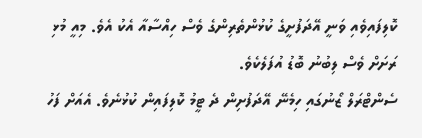ކޮލިފައިވެއި ވަނީ އޭދަފުށީގެ ކުޅުންތެރިންގެ ވެސް ހިއްސާއާ އެކު އެވެ. މިއީ މުޅި ރަށަށް ވެސް ލިބުނު ބޮޑު އުފަލެކެވެ.
ސެންޓްރަލް ޒޯނުގައި ހިމެނޭ އޭދަފުށިން ދެ ޓީމު ކޮލިފައިން ކުޅުނެވެ. އެއަށް ފަހު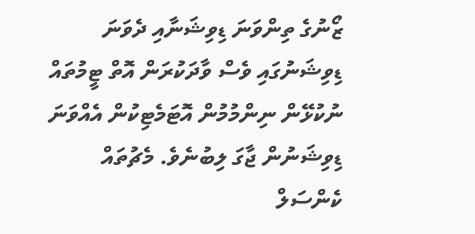ޒޯނުގެ ތިންވަނަ ޑިވިޝަނާއި ދެވަނަ ޑިވިޝަނުގައި ވެސް ވާދަކުރަން އޮތް ޓީމުތައް ނުކުޅޭން ނިންމުމުން އޮޓަމެޓިކުން އެއްވަނަ ޑިވިޝަނުން ޖާގަ ލިބުނެވެ. މެޗުތައް ކެންސަލް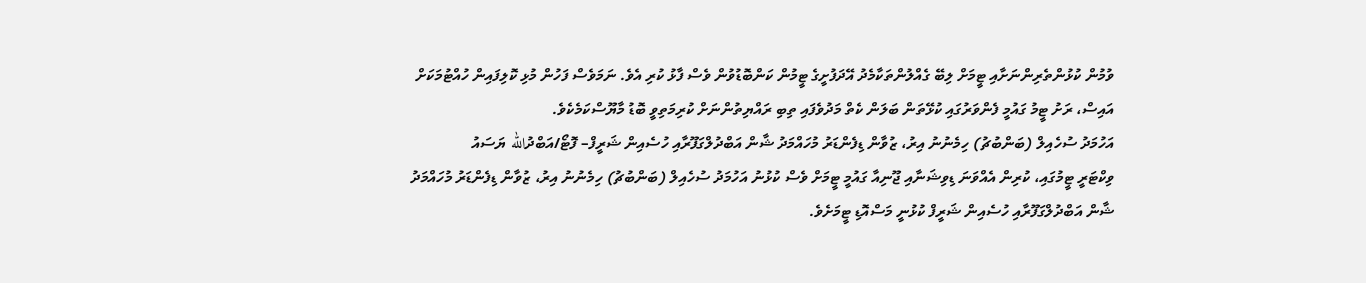ވުމުން ކުޅުންތެރިންނަށާއި ޓީމަށް ލިބޭ ގެއްލުންތަކާމެދު އޭދަފުށީގެ ޓީމުން ކަންބޮޑުވުން ވެސް ފާޅު ކުރި އެވެ. ނަމަވެސް ފަހުން މުޅި ކޮލިފައިން ހުއްޓުމަކަށް އައިސް، ރަށު ޓީމު ގައުމީ ފެންވަރުގައި ކުޅޭތަން ބަލަން ކެތް މަދުވެފައި ތިބި ރައްޔިތުންނަށް ކުރިމަތިވީ ބޮޑު މާޔޫސްކަމެކެވެ.
އަހުމަދު ސުހެއިލް (ބަންބުޗު) ހިމެނުނު އިރު، ޒުވާން ޑިފެންޑަރު މުހައްމަދު ޝާން އަބްދުލްގަފޫރާއި ހުސެއިން ޝަރީފް– ފޮޓޯ/އަބްދުالله ޔަސައު
ވިކްޓަރީ ޓީމުގައި، ކުރިން އެއްވަނަ ޑިވިޝަނާއި ޖޫނިއާ ގައުމީ ޓީމަށް ވެސް ކުޅުނު އަހުމަދު ސުހެއިލް (ބަންބުޗު) ހިމެނުނު އިރު، ޒުވާން ޑިފެންޑަރު މުހައްމަދު ޝާން އަބްދުލްގަފޫރާއި ހުސެއިން ޝަރީފް ކުޅުނީ މަސްއޮޑި ޓީމަށެވެ.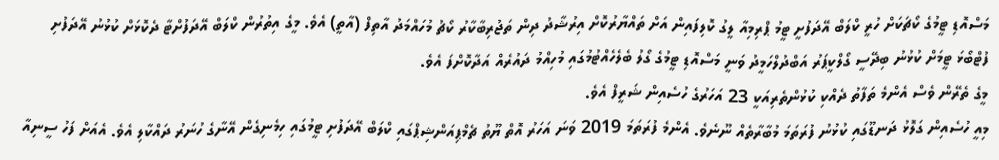މަސްއޮޑި ޓީމުގެ ކޯޗަކަށް ހުރީ ކްލަބް އޭދަފުށީ ޓީމު ޕްރިމިއާ ލީގު ކޮލިފައިން އަށް ތައްޔާރުކޮށް އިރުޝާދު ދިން ތަޖުރިބާކާރު ކޯޗު މުހައްމަދު އާތިފް (އާތީ) އެވެ. މީގެ އިތުރުން ކްލަބް އޭދަފުށްޓާ ދެކޮޅަށް ކުޅުނު އޭދަފުށި ފުޓްބޯޅަ ޓީމަށް ކުޅުނު ބިދޭސީ ގޯލްކީޕަރު އަބްދުލްހަމީދު ވަނީ މަސްއޮޑި ޓީމުގެ ގޯލު ބެލެހެއްޓުމުގައި މުހިއްމު ދައުރެއް އަދާކޮށްފަ އެވެ.
މީގެ ތެރޭން ވެސް އެންމެ ތަފާތު ދެއްކި ކުޅުންތެރިއަކީ 23 އަހަރުގެ ހުސެއިން ޝަރީފް އެވެ.
މިއީ ހުސެއިން ގަލޮޅު ދަނޑޫގައި ކުޅުނު ފުރަތަމަ މުބާރާތެއް ނޫނެވެ. އެންމެ ފުރަތަމަ 2019 ވަނަ އަހަރު އޮތް ޔޫތު ޗެމްޕިއަންޝިޕްގައި ކްލަބް އޭދަފުށި ޓީމުގައި ހިމެނިގެން އޭނާގެ ހުނަރު ދައްކާލި އެވެ. އެއަށް ފަހު ސީނިއާ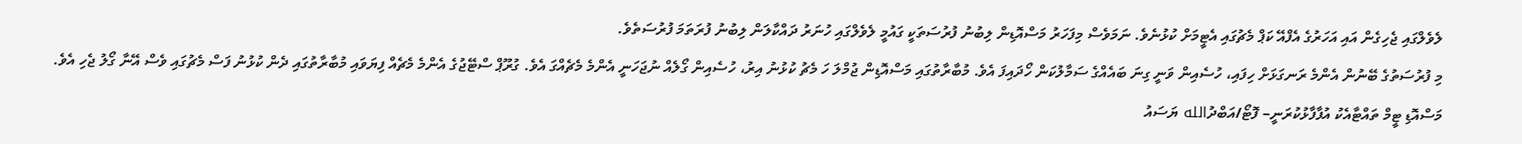ލެވެލްގައި ޖެހިގެން އައި އަހަރުގެ އެފްއޭ ކަޕް މެޗުގައި އެޓީމަށް ކުޅުނެވެ. ނަމަވެސް މިފަހަރު މަސްއޮޑިން ލިބުނު ފުރުސަތަކީ ގައުމީ ލެވެލްގައި ހުނަރު ދައްކާލަން ލިބުނު ފުރަތަމަ ފުރުސަތެވެ.
މި ފުރުސަތުގެ ބޭނުން އެންމެ ރަނގަޅަށް ހިފައި، ހުސެއިން ވަނީ ގިނަ ބައެއްގެ ސަމާލުކަން ހޯދައިފަ އެވެ. މުބާރާތުގައި މަސްއޮޑިން ޖުމްލަ ހަ މެޗު ކުޅުނު އިރު، ހުސެއިން ގޯލެއް ނުޖަހަނީ އެންމެ މެޗެއްގަ އެވެ. ގުރޫޕް ސްޓޭޖުގެ އެންމެ މެޗެއް ފިޔަވައި މުބާރާތުގައި ދެން ކުޅުނު ފަސް މެޗުގައި ވެސް އޭނާ ގޯލު ޖެހި އެވެ.
މަސްއޮޑި ޓީމް ތައްޓާއެކު އުފާފާޅުކުރަނީ– ފޮޓޯ/އަބްދުالله ޔަސައު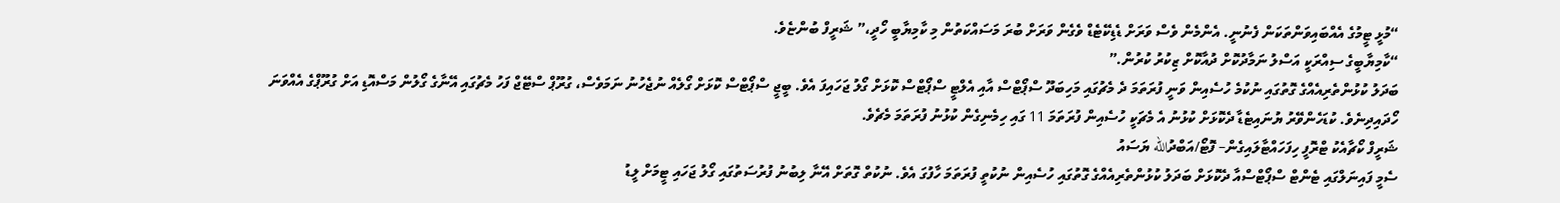“މުޅީ ޓީމުގެ އެއްބައިވަންތަކަން ފެނުނީ. އެންމެން ވެސް ވަރަށް ޑެޑިކޭޓެޑް ވެގެން ވަރަށް ބުރަ މަސައްކަތުން މި ކާމިޔާބީ ހޯދީ،” ޝަރީފް ބުންޏެވެ.
“ކާމިޔާބީގެ ސިއްރަކީ އަސްލު ނަމާދުކޮށް ދުއާކޮށް ޒިކުރު ކުރުން.”
ބަދަލު ކުޅުންތެރިއެއްގެ ގޮތުގައި ނުކުމެ ހުސެއިން ވަނީ ފުރަތަމަ ދެ މެޗުގައި މަހިބަދޫ ސްޕޯޓްސް އާއި އެލްޓީ ސްޕޯޓްސް ކޮޅަށް ގޯލު ޖަހައިފަ އެވެ. ބީޖީ ސްޕޯޓްސް ކޮޅަށް ގޯލެއް ނުޖެހުނު ނަމަވެސް، ގުރޫޕް ސްޓޭޖް ފަހު މެޗުގައި އޭނާގެ ގޯލުން މަސްއޮޑި އަށް ގުރޫޕްގެ އެއްވަނަ ހޯދައިދިނެވެ. ކުޑަހެންވޭރު ޔުނައިޓެޑާ ދެކޮޅަށް ކުޅުނު އެ މެޗަކީ ހުސެއިން ފުރަތަމަ 11 ގައި ހިމެނިގެން ކުޅުނު ފުރަތަމަ މެޗެވެ.
ޝަރީފް ކޯޗާއެކު ޓްރޮފީ ހިފަހައްޓާލައިގެން– ފޮޓޯ/އަބްދުالله ޔަސައު
ސެމީ ފައިނަލްގައި ޓެންޓް ސްޕޯޓްސްއާ ދެކޮޅަށް ބަދަލު ކުޅުންތެރިއެއްގެ ގޮތުގައި ހުސެއިން ނުކުތީ ފުރަތަމަ ހާފުގަ އެވެ. ނުކުތް ގޮތަށް އޭނާ ލިބުނު ފުރުސަތުގައި ގޯލު ޖަހައި ޓީމަށް ލީޑު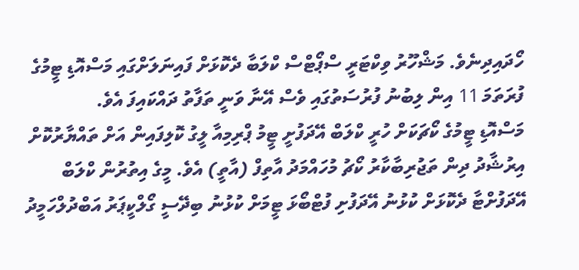ހޯދައިދިނެވެ. މަޝްހޫރު ވިކްޓަރީ ސްޕޯޓްސް ކްލަބާ ދެކޮޅަށް ފައިނަލަށްގައި މަސްއޮޑި ޓީމުގެ ފުރަތަމަ 11 އިން ލިބުނު ފުރުސަތުގައި ވެސް އޭނާ ވަނީ ތަފާތު ދައްކައިފަ އެވެ.
މަސްއޮޑި ޓީމުގެ ކޯޗަކަށް ހުރީ ކްލަބް އޭދަފުށީ ޓީމު ޕްރިމިއާ ލީގު ކޮލިފައިން އަށް ތައްޔާރުކޮށް އިރުޝާދު ދިން ތަޖުރިބާކާރު ކޯޗު މުހައްމަދު އާތިފް (އާތީ) އެވެ. މީގެ އިތުރުން ކްލަބް އޭދަފުށްޓާ ދެކޮޅަށް ކުޅުނު އޭދަފުށި ފުޓްބޯޅަ ޓީމަށް ކުޅުނު ބިދޭސީ ގޯލްކީޕަރު އަބްދުލްހަމީދު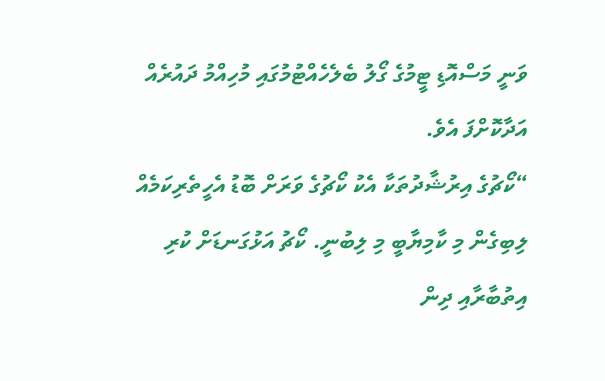ވަނީ މަސްއޮޑި ޓީމުގެ ގޯލު ބެލެހެއްޓުމުގައި މުހިއްމު ދައުރެއް އަދާކޮށްފަ އެވެ.
“ކޯޗުގެ އިރުޝާދުތަކާ އެކު ކޯޗުގެ ވަރަށް ބޮޑު އެހީތެރިކަމެއް ލިބިގެން މި ކާމިޔާބީ މި ލިބުނީ. ކޯޗު އަޅުގަނޑަށް ކުރި އިތުބާރާއި ދިން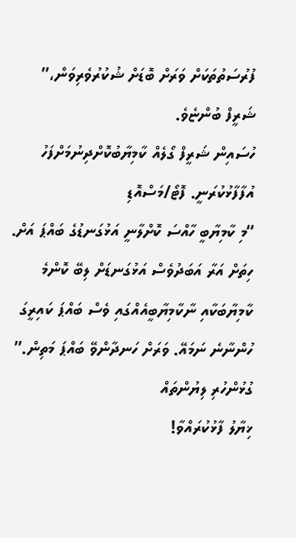ފުރުސަތުތަކަށް ވަރަށް ބޮޑަށް ޝުކުރުވެރިވަން،” ޝަރީފް ބުންޏެވެ.
ހުސައިން ޝަރީފް ގޯލެއް ކާމިޔާބުކޮށްދިނުމަށްފަހު އުފާފާޅުކުރަނީ. ފޮޓޯ/މަސްއޮޑި
“މި ކާމިޔާބީ ހާއްސަ ކޮށްލާނީ އަޅުގަނޑުގެ ބައްޕަ އަށް. ހިތަށް އަރާ އަބަދުވެސް އަޅުގަނޑަށް ލިބޭ ކޮންމެ ކާމިޔާބަކާއި ނާކާމިޔާބީއެއްގައި ވެސް ބައްޕަ ކައިރީގަ ހުންނާނެ ނަމައޭ. ވަރަށް ހަނދާންވޭ ބައްޕަ މަތިން.”
ގުޅުންހުރި ލިޔުންތައް
ޚިޔާލު ފާޅުކުރައްވާ!